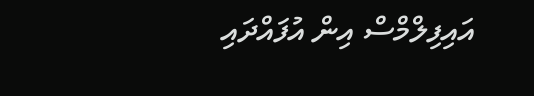އައިފިލްމްސް އިން އުފައްދައި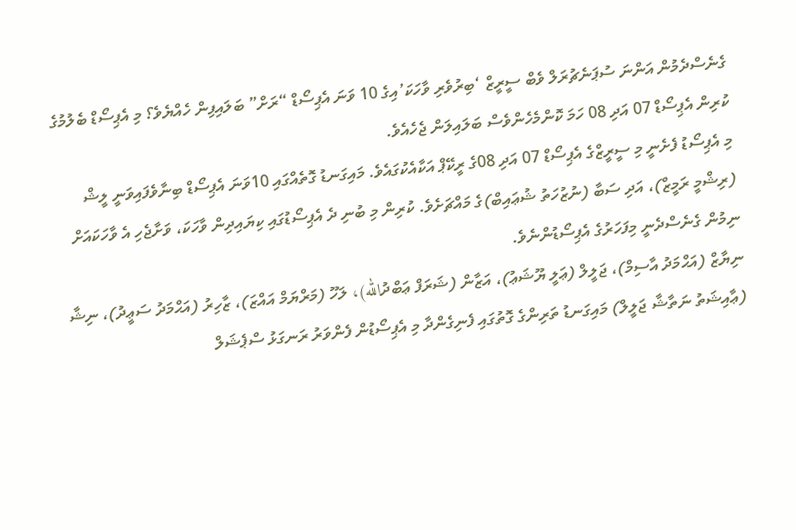ގެނެސްދެމުން އަންނަ ސުޕަނެޗުރަލް ވެބް ސީރީޒް ‘ބިރުވެރި ވާހަކަ’އިގެ 10 ވަނަ އެޕިސޯޑް “ރަށް” ބަލައިފިން ހެއްޔެވެ؟ މި އެޕިސޯޑް ބެލުމުގެ ކުރިން އެޕިސޯޑް 07 އަދި 08 ހަމަ ކޮންމެހެންވެސް ބަލައިލަން ޖެހެއެވެ.
މި އެޕިސޯޑު ފެށެނީ މި ސީރީޒްގެ އެޕިސޯޑް 07 އަދި 08ގެ ރީކޭޕް އަކާއެކުގައެވެ. މައިގަނޑު ގޮތެއްގައި 10ވަނަ އެޕިސޯޑް ބިނާވެފައިވަނީ ލީޝް (ރިޝްމީ ރަމީޒް)، އަދި ސަބާ (ނުޒުހަތު ޝުޢައިބް)ގެ މައްޗަށެވެ. ކުރިން މި ބުނި ދެ އެޕިސޯޑުގައި ކިޔައިދިން ވާހަކަ، ވަށާޖެހި އެ ވާހަކައަށް ނިމުން ގެނެސްދެނީ މިފަހަރުގެ އެޕިސޯޑުންނެވެ.
ނިޔާޒް (އަޙްމަދު އާސިމް)، ޖަލީލް (ޢަލީ ޔޫޝަޢު)، އަޒާން (ޝަރަފް ޢަބްދުالله)، ލަހޫ (މަރްޔަމް އައްޒަ)، ޒާހިރު (އަޙްމަދު ސަޢީދު)، ނިޝާ (ޢާއިޝަތު ނަތާޝާ ޖަލީލް) މައިގަނޑު ތަރިންގެ ގޮތުގައި ފެނިގެންދާ މި އެޕިސޯޑުން ފެންވަރު ރަނގަޅު ސްޕެޝަލް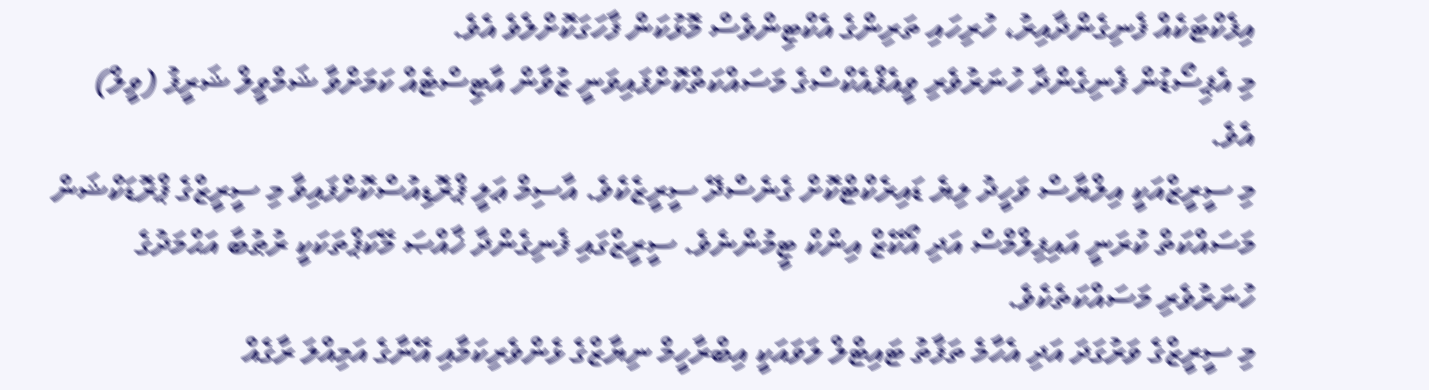އިފެކްޓަކެއް ފެނިގެންދާއިރު، ހުރިހައި ތަރިންގެ އެކްޓިންވެސް މޮޅުކަން ފާހަގަކޮށްލެވެ އެވެ.
މި އެޕިސޯޑުން ފެނިގެންދާ ހުނަރުވެރި ވީއެފްއެކްސްގެ މަސައްކަތްކޮށްފައިވަނީ ޒުވާން އާޓިސްޓެއް ކަމަށްވާ ޝަމްވީލް ޝަރީފު (ވީލް) އެވެ.
މި ސީރީޒްއަކީ އިލްޔާސް ވަހީދު ލިޔެ ޑައިރެކްޓްކޮށް ގެނެސްދޭ ސީރީޒެކެވެ. އާސިމް ޢަލީ ޕްރޮޑިއުސްކޮށްފައިވާ މި ސީރީޒްގެ ޕްރޮޑަކްޝަން މަސައްކަތް ކުރަނީ އައިފިލްމްސް އަދި އޯކޭޒް އިންކް ޓީމުންނެވެ. ސީރީޒްގައި ފެނިގެންދާ ޚާއްޞަ މޭކަޕްތަކަކީ ރުޠުބާ އަޙްމަދުގެ ހުނަރުވެރި މަސައްކަތެކެވެ.
މި ސީރީޒްގެ ވަރުގަދަ އަދި އެހާމެ ތަފާތު ޓައިޓްލް ލަވައަކީ އިބްރާހީމް ނިޔާޒްގެ ޅެންވެރިކަމާއި އޭނާގެ އަމިއްލަ ރާގެއް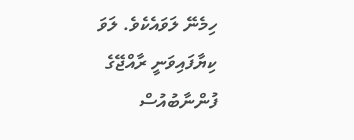ހިމެނޭ ލަވައެކެވެ. ލަވަ ކިޔާފައިވަނީ ރާއްޖޭގެ ފުންނާބުއުސް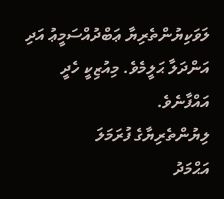ލަވަކިޔުންތެރިޔާ ޢަބްދުއްސަމީޢު އަދި އަންދަލާ ޙަލީމެވެ. މިއުޒިކީ ހެދީ އައްފާނެވެ.
ލިޔުންތެރިޔާގެ ފުރަމަލަ
އަޙްމަދު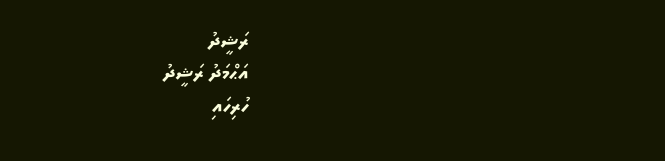ރަޝީދު
އަޙްމަދު ރަޝީދު
ހުރިހައި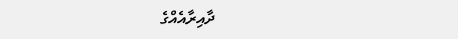ދާއިރާއެއްގެ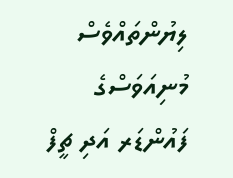ލިޔުންތައްވެސް މުނިއަވަސްގެ ފައުންޑަރ އަދި ޗީފް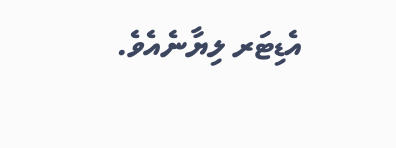އެޑިޓަރ ލިޔާނެއެވެ.